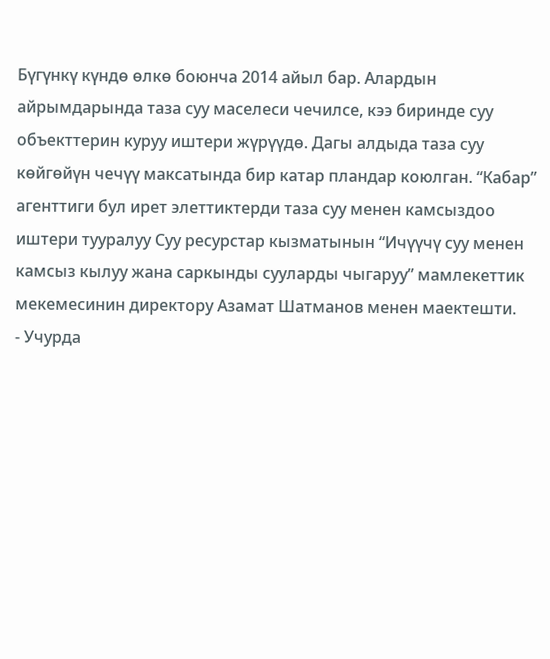Бүгүнкү күндө өлкө боюнча 2014 айыл бар. Алардын айрымдарында таза суу маселеси чечилсе, кээ биринде суу объекттерин куруу иштери жүрүүдө. Дагы алдыда таза суу көйгөйүн чечүү максатында бир катар пландар коюлган. “Кабар” агенттиги бул ирет элеттиктерди таза суу менен камсыздоо иштери тууралуу Суу ресурстар кызматынын “Ичүүчү суу менен камсыз кылуу жана саркынды сууларды чыгаруу” мамлекеттик мекемесинин директору Азамат Шатманов менен маектешти.
- Учурда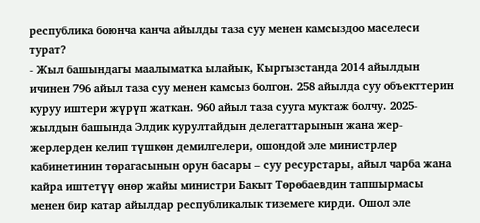республика боюнча канча айылды таза суу менен камсыздоо маселеси турат?
- Жыл башындагы маалыматка ылайык, Кыргызстанда 2014 айылдын ичинен 796 айыл таза суу менен камсыз болгон. 258 айылда суу объекттерин куруу иштери жүрүп жаткан. 960 айыл таза сууга муктаж болчу. 2025-жылдын башында Элдик курултайдын делегаттарынын жана жер-жерлерден келип түшкөн демилгелери, ошондой эле министрлер кабинетинин төрагасынын орун басары – суу ресурстары, айыл чарба жана кайра иштетүү өнөр жайы министри Бакыт Төрөбаевдин тапшырмасы менен бир катар айылдар республикалык тиземеге кирди. Ошол эле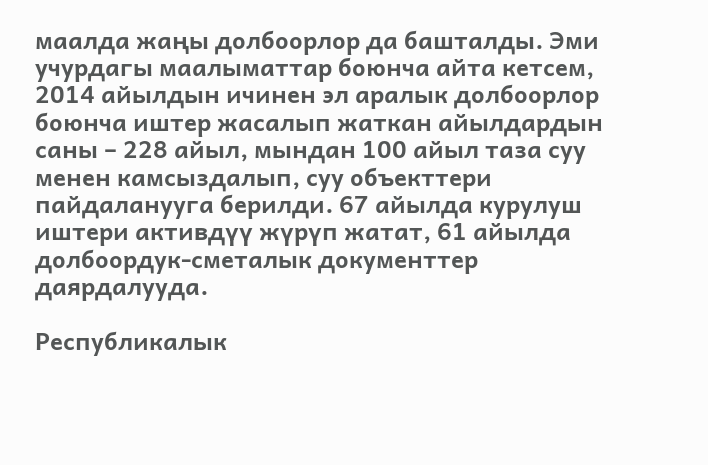маалда жаңы долбоорлор да башталды. Эми учурдагы маалыматтар боюнча айта кетсем, 2014 айылдын ичинен эл аралык долбоорлор боюнча иштер жасалып жаткан айылдардын саны – 228 айыл, мындан 100 айыл таза суу менен камсыздалып, суу объекттери пайдаланууга берилди. 67 айылда курулуш иштери активдүү жүрүп жатат, 61 айылда долбоордук-сметалык документтер даярдалууда.

Республикалык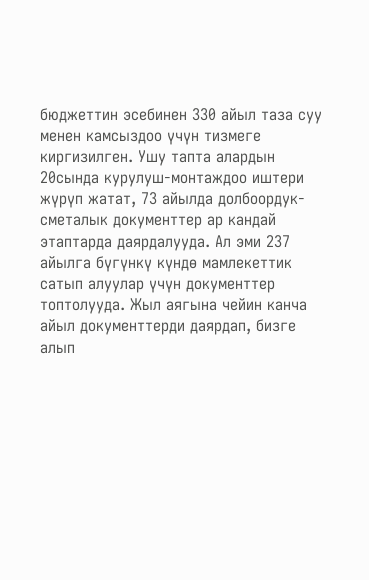бюджеттин эсебинен 330 айыл таза суу менен камсыздоо үчүн тизмеге киргизилген. Ушу тапта алардын 20сында курулуш-монтаждоо иштери жүрүп жатат, 73 айылда долбоордук-сметалык документтер ар кандай этаптарда даярдалууда. Ал эми 237 айылга бүгүнкү күндө мамлекеттик сатып алуулар үчүн документтер топтолууда. Жыл аягына чейин канча айыл документтерди даярдап, бизге алып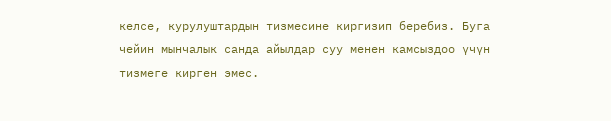келсе, курулуштардын тизмесине киргизип беребиз. Буга чейин мынчалык санда айылдар суу менен камсыздоо үчүн тизмеге кирген эмес.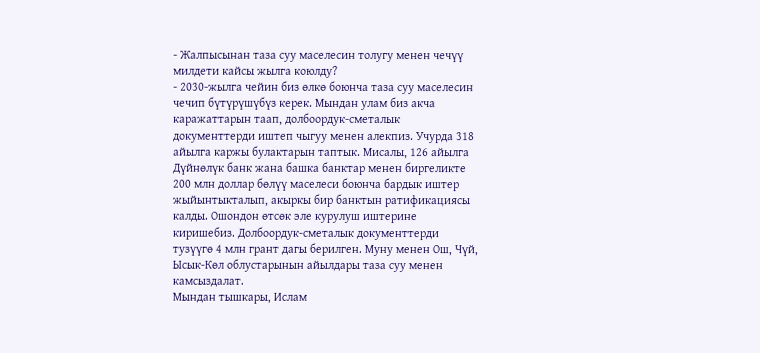- Жалпысынан таза суу маселесин толугу менен чечүү милдети кайсы жылга коюлду?
- 2030-жылга чейин биз өлкө боюнча таза суу маселесин чечип бүтүрүшүбүз керек. Мындан улам биз акча каражаттарын таап, долбоордук-сметалык документтерди иштеп чыгуу менен алекпиз. Учурда 318 айылга каржы булактарын таптык. Мисалы, 126 айылга Дүйнөлүк банк жана башка банктар менен биргеликте 200 млн доллар бөлүү маселеси боюнча бардык иштер жыйынтыкталып, акыркы бир банктын ратификациясы калды. Ошондон өтсөк эле курулуш иштерине киришебиз. Долбоордук-сметалык документтерди тузүүгө 4 млн грант дагы берилген. Муну менен Ош, Чүй, Ысык-Көл облустарынын айылдары таза суу менен камсыздалат.
Мындан тышкары, Ислам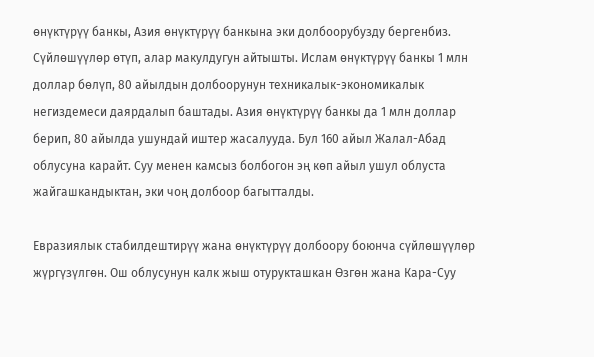өнүктүрүү банкы, Азия өнүктүрүү банкына эки долбоорубузду бергенбиз. Сүйлөшүүлөр өтүп, алар макулдугун айтышты. Ислам өнүктүрүү банкы 1 млн доллар бөлүп, 80 айылдын долбоорунун техникалык-экономикалык негиздемеси даярдалып баштады. Азия өнүктүрүү банкы да 1 млн доллар берип, 80 айылда ушундай иштер жасалууда. Бул 160 айыл Жалал-Абад облусуна карайт. Суу менен камсыз болбогон эң көп айыл ушул облуста жайгашкандыктан, эки чоң долбоор багытталды.

Евразиялык стабилдештирүү жана өнүктүрүү долбоору боюнча сүйлөшүүлөр жүргүзүлгөн. Ош облусунун калк жыш отурукташкан Өзгөн жана Кара-Суу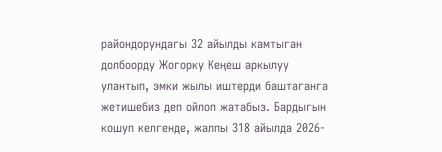райондорундагы 32 айылды камтыган долбоорду Жогорку Кеңеш аркылуу улантып, эмки жылы иштерди баштаганга жетишебиз деп ойлоп жатабыз. Бардыгын кошуп келгенде, жалпы 318 айылда 2026-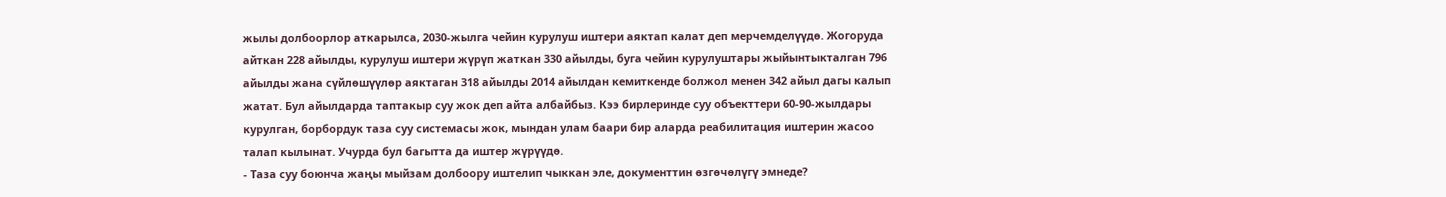жылы долбоорлор аткарылса, 2030-жылга чейин курулуш иштери аяктап калат деп мерчемделүүдө. Жогоруда айткан 228 айылды, курулуш иштери жүрүп жаткан 330 айылды, буга чейин курулуштары жыйынтыкталган 796 айылды жана сүйлөшүүлөр аяктаган 318 айылды 2014 айылдан кемиткенде болжол менен 342 айыл дагы калып жатат. Бул айылдарда таптакыр суу жок деп айта албайбыз. Кээ бирлеринде суу объекттери 60-90-жылдары курулган, борбордук таза суу системасы жок, мындан улам баари бир аларда реабилитация иштерин жасоо талап кылынат. Учурда бул багытта да иштер жүрүүдө.
- Таза суу боюнча жаңы мыйзам долбоору иштелип чыккан эле, документтин өзгөчөлүгү эмнеде?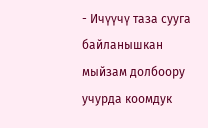- Ичүүчү таза сууга байланышкан мыйзам долбоору учурда коомдук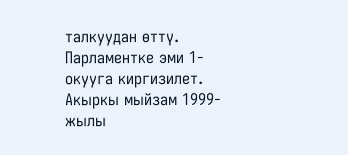талкуудан өттү. Парламентке эми 1-окууга киргизилет. Акыркы мыйзам 1999-жылы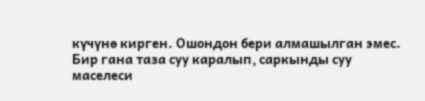күчүнө кирген. Ошондон бери алмашылган эмес. Бир гана таза суу каралып, саркынды суу маселеси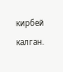кирбей калган.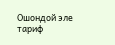Ошондой эле тариф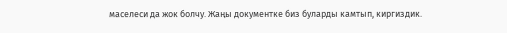маселеси да жок болчу. Жаңы документке биз буларды камтып, киргиздик.